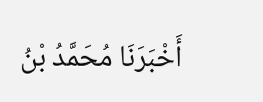أَخْبَرَنَا مُحَمَّدُ بْنُ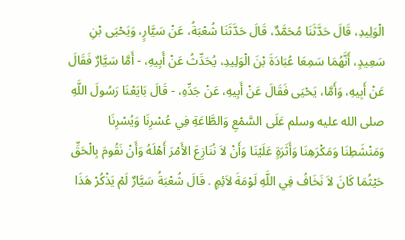الْوَلِيدِ، قَالَ حَدَّثَنَا مُحَمَّدٌ، قَالَ حَدَّثَنَا شُعْبَةُ، عَنْ سَيَّارٍ، وَيَحْيَى بْنِ سَعِيدٍ، أَنَّهُمَا سَمِعَا عُبَادَةَ بْنَ الْوَلِيدِ، يُحَدِّثُ عَنْ أَبِيهِ، - أَمَّا سَيَّارٌ فَقَالَ عَنْ أَبِيهِ، وَأَمَّا، يَحْيَى فَقَالَ عَنْ أَبِيهِ، عَنْ جَدِّهِ، - قَالَ بَايَعْنَا رَسُولَ اللَّهِ صلى الله عليه وسلم عَلَى السَّمْعِ وَالطَّاعَةِ فِي عُسْرِنَا وَيُسْرِنَا وَمَنْشَطِنَا وَمَكْرَهِنَا وَأَثَرَةٍ عَلَيْنَا وَأَنْ لاَ نُنَازِعَ الأَمْرَ أَهْلَهُ وَأَنْ نَقُومَ بِالْحَقِّ حَيْثُمَا كَانَ لاَ نَخَافُ فِي اللَّهِ لَوْمَةَ لاَئِمٍ . قَالَ شُعْبَةُ سَيَّارٌ لَمْ يَذْكُرْ هَذَا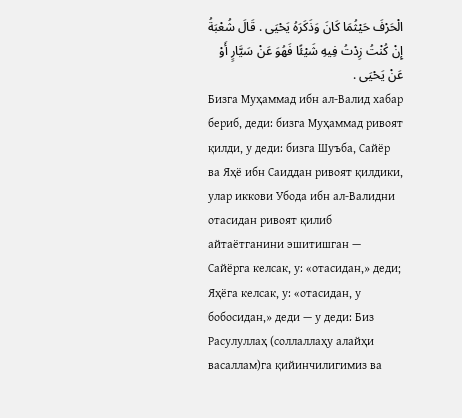الْحَرْفَ حَيْثُمَا كَانَ وَذَكَرَهُ يَحْيَى . قَالَ شُعْبَةُ إِنْ كُنْتُ زِدْتُ فِيهِ شَيْئًا فَهُوَ عَنْ سَيَّارٍ أَوْ عَنْ يَحْيَى .
Бизга Муҳаммад ибн ал-Валид хабар бериб, деди: бизга Муҳаммад ривоят қилди, у деди: бизга Шуъба, Сайёр ва Яҳё ибн Саиддан ривоят қилдики, улар иккови Убода ибн ал-Валидни отасидан ривоят қилиб айтаётганини эшитишган — Сайёрга келсак, у: «отасидан,» деди; Яҳёга келсак, у: «отасидан, у бобосидан,» деди — у деди: Биз Расулуллаҳ (соллаллаҳу алайҳи васаллам)га қийинчилигимиз ва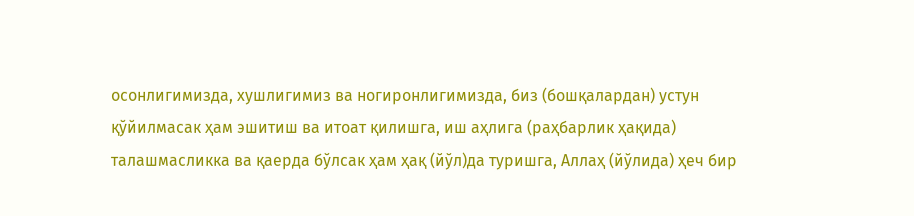осонлигимизда, хушлигимиз ва ногиронлигимизда, биз (бошқалардан) устун қўйилмасак ҳам эшитиш ва итоат қилишга, иш аҳлига (раҳбарлик ҳақида) талашмасликка ва қаерда бўлсак ҳам ҳақ (йўл)да туришга, Аллаҳ (йўлида) ҳеч бир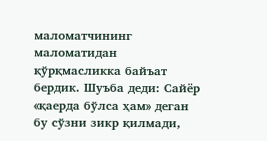маломатчининг маломатидан қўрқмасликка байъат бердик. Шуъба деди: Сайёр «қаерда бўлса ҳам» деган бу сўзни зикр қилмади,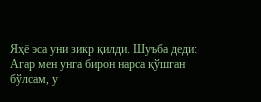Яҳё эса уни зикр қилди. Шуъба деди: Агар мен унга бирон нарса қўшган бўлсам, у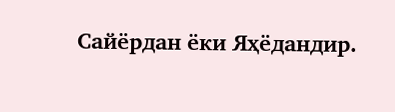Сайёрдан ёки Яҳёдандир.